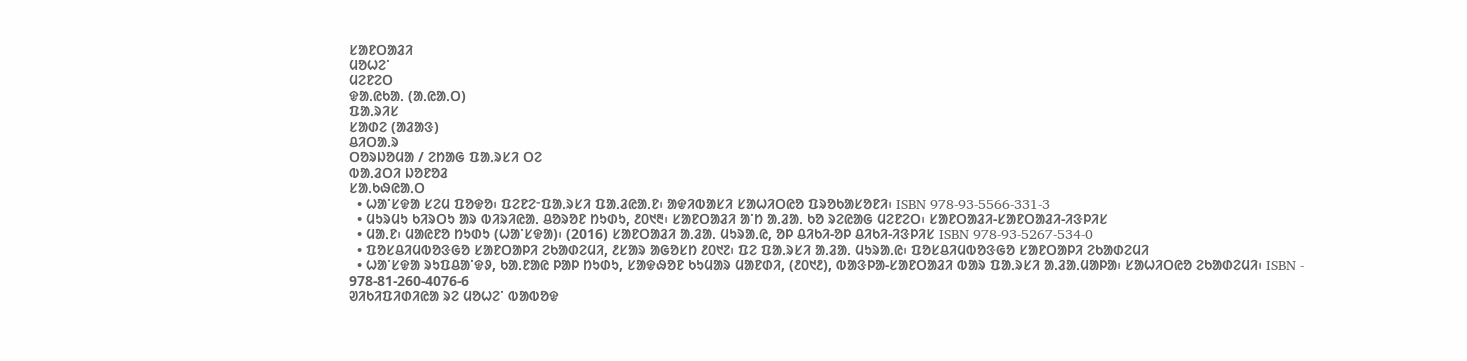ᱥᱟᱱᱛᱟᱲᱤ
ᱢᱚᱦᱮᱸ
ᱢᱮᱱᱮᱛ
ᱫᱟᱹᱭᱠᱟᱹ (ᱟᱹᱭᱟᱹᱛ)
ᱯᱟᱹᱨᱤᱥ
ᱥᱟᱰᱮ (ᱟᱲᱟᱝ)
ᱪᱤᱛᱟᱹᱨ
ᱛᱚᱨᱡᱚᱢᱟ / ᱮᱴᱟᱜ ᱯᱟᱹᱨᱥᱤ ᱛᱮ
ᱵᱟᱹᱲᱛᱤ ᱡᱚᱱᱚᱲ
ᱥᱟᱹᱠᱷᱭᱟᱹᱛ
  • ᱦᱟᱸᱥᱫᱟ ᱥᱮᱢ ᱯᱚᱫᱚ᱾ ᱯᱮᱱᱮᱼᱯᱟᱹᱨᱥᱤ ᱯᱟᱹᱲᱭᱟᱹᱱ᱾ ᱟᱫᱤᱵᱟᱥᱤ ᱥᱟᱦᱤᱛᱭᱚ ᱯᱨᱚᱠᱟᱥᱚᱱᱤ᱾ ISBN 978-93-5566-331-3
  • ᱢᱩᱨᱢᱩ ᱠᱤᱨᱛᱩ ᱟᱨ ᱵᱤᱨᱤᱭᱟᱹ ᱪᱚᱨᱚᱱ ᱴᱩᱰᱩ, ᱒᱐᱑᱓᱾ ᱥᱟᱱᱛᱟᱲᱤ ᱟᱸᱴ ᱟᱹᱲᱟᱹ ᱠᱚ ᱨᱮᱭᱟᱜ ᱢᱮᱱᱮᱛ᱾ ᱥᱟᱱᱛᱟᱲᱤ-ᱥᱟᱱᱛᱟᱲᱤ-ᱤᱝᱞᱤᱥ
  • ᱢᱟᱹᱱ᱾ ᱢᱟᱭᱱᱚ ᱴᱩᱰᱩ (ᱦᱟᱸᱥᱫᱟ)᱾ (2016) ᱥᱟᱱᱛᱟᱲᱤ ᱟᱹᱲᱟᱹ ᱢᱩᱨᱟᱹᱭ, ᱚᱞ ᱪᱤᱠᱤ-ᱚᱞ ᱪᱤᱠᱤ-ᱤᱝᱞᱤᱥ ISBN 978-93-5267-534-0
  • ᱯᱚᱥᱪᱤᱢᱵᱚᱝᱜᱚ ᱥᱟᱱᱛᱟᱞᱤ ᱮᱠᱟᱰᱮᱢᱤ, ᱒ᱥᱟᱨ ᱟᱜᱚᱥᱴ ᱒᱐᱑᱗᱾ ᱯᱮ ᱯᱟᱹᱨᱥᱤ ᱟᱹᱲᱟᱹ ᱢᱩᱨᱟᱹᱭ᱾ ᱯᱚᱥᱪᱤᱢᱵᱚᱝᱜᱚ ᱥᱟᱱᱛᱟᱞᱤ ᱮᱠᱟᱰᱮᱢᱤ
  • ᱦᱟᱸᱥᱫᱟ ᱨᱩᱯᱪᱟᱸᱫᱽ, ᱠᱟᱹᱱᱟᱭ ᱞᱟᱞ ᱴᱩᱰᱩ, ᱥᱟᱫᱷᱚᱱ ᱠᱩᱢᱟᱨ ᱢᱟᱱᱰᱤ, (᱒᱐᱑᱒), ᱵᱟᱝᱞᱟ-ᱥᱟᱱᱛᱟᱲᱤ ᱵᱟᱨ ᱯᱟᱹᱨᱥᱤ ᱟᱹᱲᱟᱹᱢᱟᱞᱟ᱾ ᱥᱟᱦᱤᱛᱭᱚ ᱮᱠᱟᱰᱮᱢᱤ᱾ ISBN - 978-81-260-4076-6
ᱣᱤᱠᱤᱯᱤᱰᱤᱭᱟ ᱨᱮ ᱢᱚᱦᱮᱸ ᱵᱟᱵᱚᱫ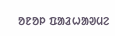ᱚᱱᱚᱞ ᱯᱟᱲᱦᱟᱣᱢᱮ